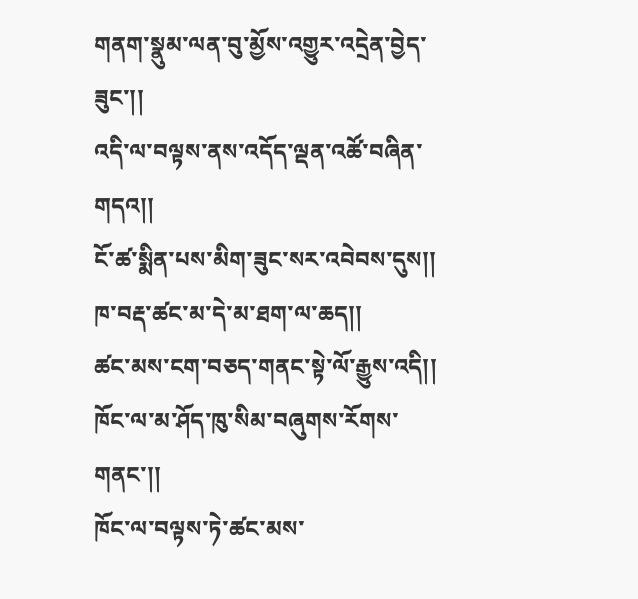གནག་སྣུམ་ལན་བུ་མྱོས་འགྱུར་འདྲེན་བྱེད་ཟུང་།།
འདི་ལ་བལྟས་ནས་འདོད་ལྡན་འཚོ་བཞིན་གདའ།།
ངོ་ཚ་སྨིན་པས་མིག་ཟུང་སར་འབེབས་དུས།།
ཁ་བརྡ་ཚང་མ་དེ་མ་ཐག་ལ་ཆད།།
ཚང་མས་ངག་བཅད་གནང་སྟེ་ལོ་རྒྱུས་འདི།།
ཁོང་ལ་མ་ཤོད་ཁུ་སིམ་བཞུགས་རོགས་གནང་།།
ཁོང་ལ་བལྟས་ཏེ་ཚང་མས་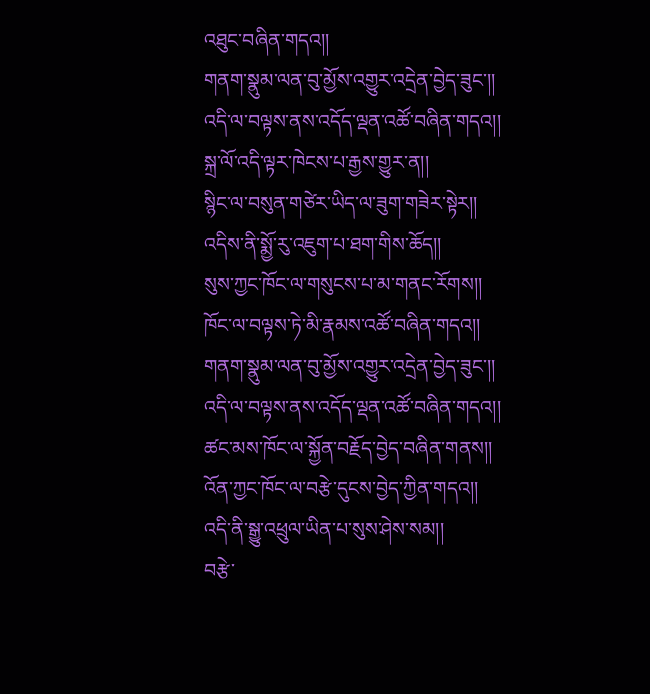འཐུང་བཞིན་གདའ།།
གནག་སྣུམ་ལན་བུ་མྱོས་འགྱུར་འདྲེན་བྱེད་ཟུང་།།
འདི་ལ་བལྟས་ནས་འདོད་ལྡན་འཚོ་བཞིན་གདའ།།
སྐྲ་ལོ་འདི་ལྟར་ཁེངས་པ་རྒྱས་གྱུར་ན།།
སྙིང་ལ་བསུན་གཙེར་ཡིད་ལ་ཟུག་གཟེར་སྟེར།།
འདིས་ནི་སྨྱོ་རུ་འཇུག་པ་ཐག་གིས་ཆོད།།
སུས་ཀྱང་ཁོང་ལ་གསུངས་པ་མ་གནང་རོགས།།
ཁོང་ལ་བལྟས་ཏེ་མི་རྣམས་འཚོ་བཞིན་གདའ།།
གནག་སྣུམ་ལན་བུ་མྱོས་འགྱུར་འདྲེན་བྱེད་ཟུང་།།
འདི་ལ་བལྟས་ནས་འདོད་ལྡན་འཚོ་བཞིན་གདའ།།
ཚང་མས་ཁོང་ལ་སྐྱོན་བརྗོད་བྱེད་བཞིན་གནས།།
འོན་ཀྱང་ཁོང་ལ་བརྩེ་དུངས་བྱེད་ཀྱིན་གདའ།།
འདི་ནི་སྒྱུ་འཕྲུལ་ཡིན་པ་སུས་ཤེས་སམ།།
བརྩེ་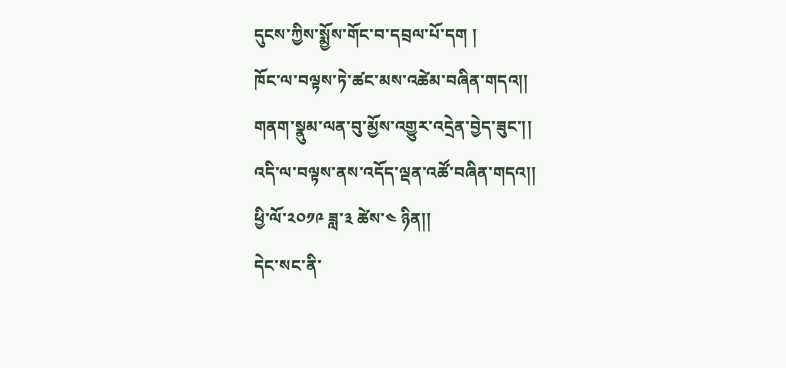དུངས་ཀྱིས་སྨྱོས་གོང་བ་དབྲལ་པོ་དག །
ཁོང་ལ་བལྟས་ཏེ་ཚང་མས་འཚེམ་བཞིན་གདའ།།
གནག་སྣུམ་ལན་བུ་མྱོས་འགྱུར་འདྲེན་བྱེད་ཟུང་།།
འདི་ལ་བལྟས་ནས་འདོད་ལྡན་འཚོ་བཞིན་གདའ།།
ཕྱི་ལོ་༢༠༡༩ ཟླ་༣ ཚེས་༤ ཉིན།།
དེང་སང་ནི་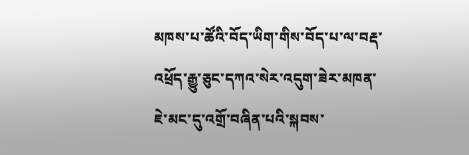མཁས་པ་ཚོའི་བོད་ཡིག་གིས་བོད་པ་ལ་བརྡ་འཕྲོད་རྒྱུ་ཅུང་དཀའ་སེར་འདུག་ཟེར་མཁན་ཇེ་མང་དུ་འགྲོ་བཞིན་པའི་སྐབས་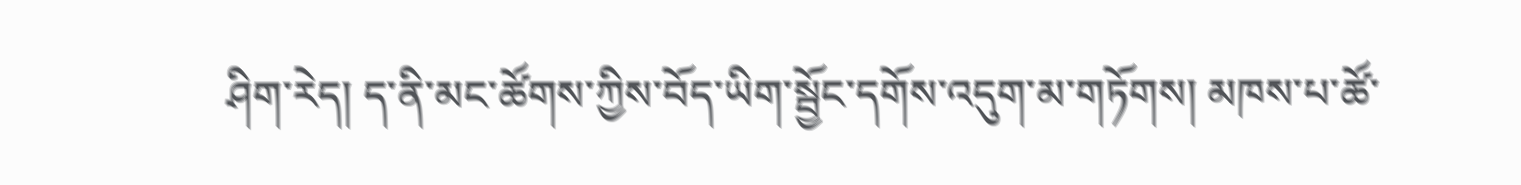ཤིག་རེད། ད་ནི་མང་ཚོགས་ཀྱིས་བོད་ཡིག་སྦྱོང་དགོས་འདུག་མ་གཏོགས། མཁས་པ་ཚོ་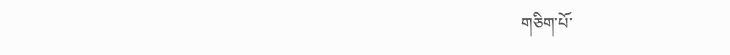གཅིག་པོ་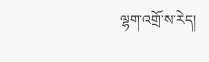ལྷག་འགྲོ་ས་རེད།